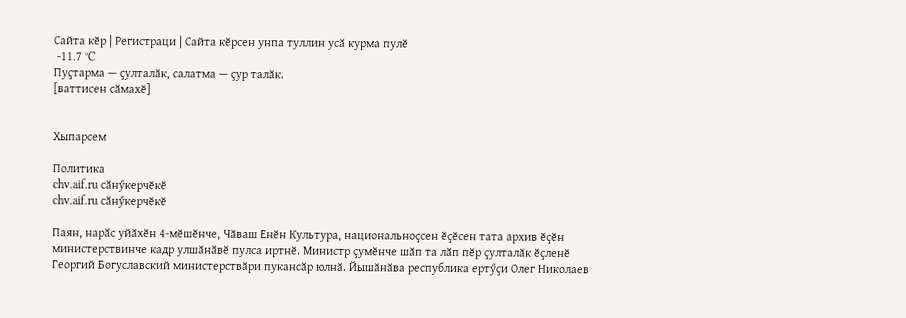Сайта кӗр | Регистраци | Сайта кӗрсен унпа туллин усӑ курма пулӗ
 -11.7 °C
Пуҫтарма — ҫулталӑк, салатма — ҫур талӑк.
[ваттисен сӑмахӗ]


Хыпарсем

Политика
chv.aif.ru сӑнӳкерчӗкӗ
chv.aif.ru сӑнӳкерчӗкӗ

Паян, нарӑс уйӑхӗн 4-мӗшӗнче, Чӑваш Енӗн Культура, национальноҫсен ӗҫӗсен тата архив ӗҫӗн министерствинче кадр улшӑнӑвӗ пулса иртнӗ. Министр ҫумӗнче шӑп та лӑп пӗр ҫулталӑк ӗҫленӗ Георгий Богуславский министерствӑри пукансӑр юлнӑ. Йышӑнӑва республика ертӳҫи Олег Николаев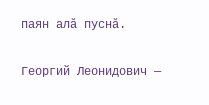паян алӑ пуснӑ.

Георгий Леонидович —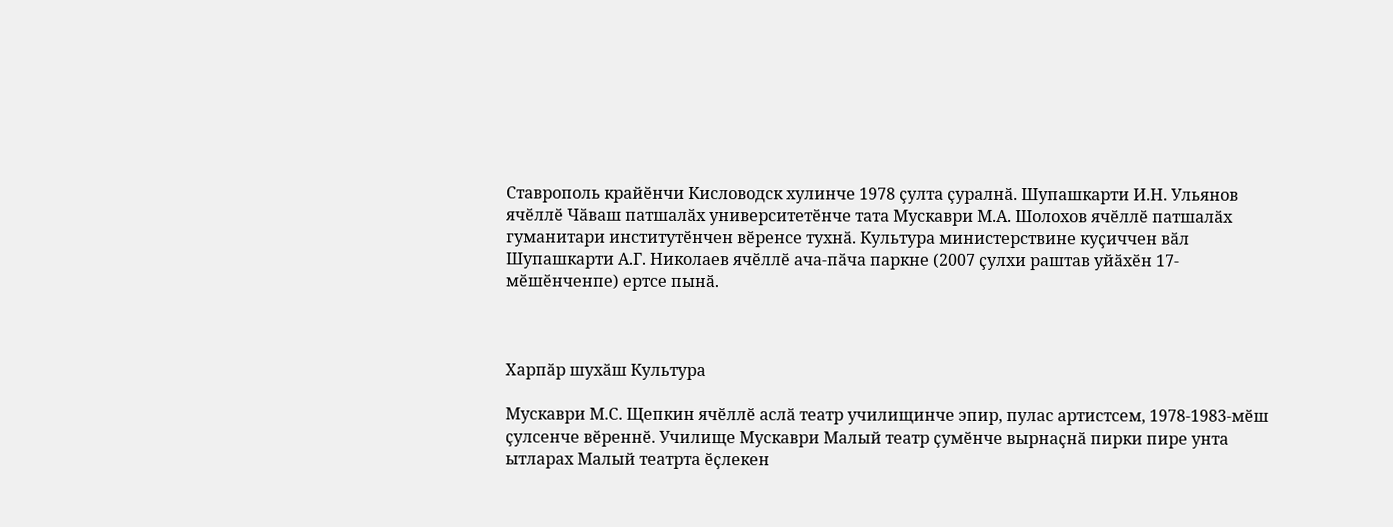Ставрополь крайӗнчи Кисловодск хулинче 1978 ҫулта ҫуралнӑ. Шупашкарти И.Н. Ульянов ячӗллӗ Чӑваш патшалӑх университетӗнче тата Мускаври М.А. Шолохов ячӗллӗ патшалӑх гуманитари институтӗнчен вӗренсе тухнӑ. Культура министерствине куҫиччен вӑл Шупашкарти А.Г. Николаев ячӗллӗ ача-пӑча паркне (2007 ҫулхи раштав уйӑхӗн 17-мӗшӗнченпе) ертсе пынӑ.



Харпӑр шухӑш Культура

Мускаври М.С. Щепкин ячӗллӗ аслӑ театр училищинче эпир, пулас артистсем, 1978-1983-мӗш ҫулсенче вӗреннӗ. Училище Мускаври Малый театр ҫумӗнче вырнаҫнӑ пирки пире унта ытларах Малый театрта ӗҫлекен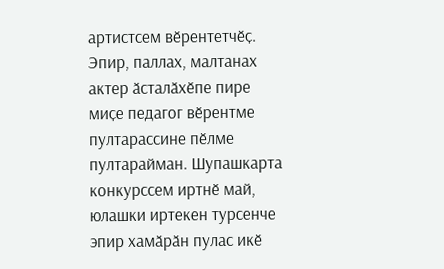артистсем вӗрентетчӗҫ. Эпир, паллах, малтанах актер ӑсталӑхӗпе пире миҫе педагог вӗрентме пултарассине пӗлме пултарайман. Шупашкарта конкурссем иртнӗ май, юлашки иртекен турсенче эпир хамӑрӑн пулас икӗ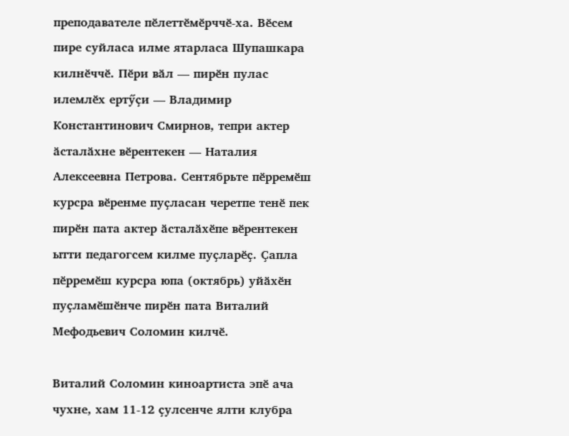преподавателе пӗлеттӗмӗрччӗ-ха. Вӗсем пире суйласа илме ятарласа Шупашкара килнӗччӗ. Пӗри вӑл — пирӗн пулас илемлӗх ертӳҫи — Владимир Константинович Смирнов, тепри актер ӑсталӑхне вӗрентекен — Наталия Алексеевна Петрова. Сентябрьте пӗрремӗш курсра вӗренме пуҫласан черетпе тенӗ пек пирӗн пата актер ӑсталӑхӗпе вӗрентекен ытти педагогсем килме пуҫларӗҫ. Ҫапла пӗрремӗш курсра юпа (октябрь) уйӑхӗн пуҫламӗшӗнче пирӗн пата Виталий Мефодьевич Соломин килчӗ.

Виталий Соломин киноартиста эпӗ ача чухне, хам 11-12 ҫулсенче ялти клубра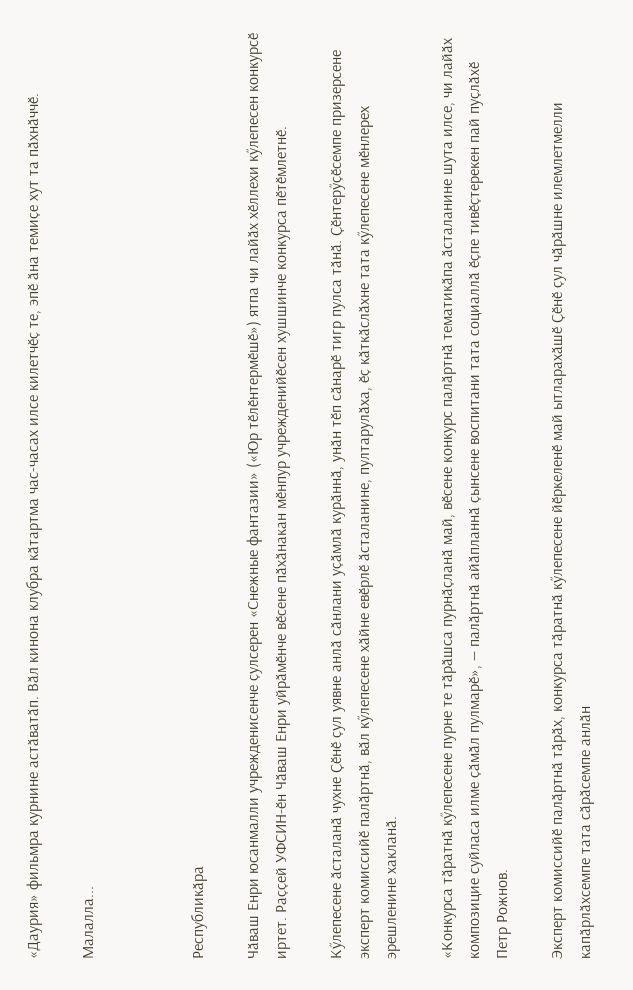«Даурия» фильмра курнине астӑватӑп. Вӑл кинона клубра кӑтартма час-часах илсе килетчӗҫ те, эпӗ ӑна темиҫе хут та пӑхнӑччӗ.

Малалла...



Республикӑра

Чӑваш Енри юсанмалли учрежденисенче ҫулсерен «Снежные фантазии» («Юр тӗлӗнтермӗшӗ») ятпа чи лайӑх хӗллехи кӳлепесен конкурсӗ иртет. Раҫҫей УФСИН-ӗн Чӑваш Енри уйрӑмӗнче вӗсене пӑхӑнакан мӗнпур учрежденийӗсен хушшинче конкурса пӗтӗмлетнӗ.

Кӳлепесене ӑсталанӑ чухне Ҫӗнӗ ҫул уявне анлӑ сӑнлани уҫӑмлӑ курӑннӑ, унӑн тӗп сӑнарӗ тигр пулса тӑнӑ. Ҫӗнтерӳҫӗсемпе призерсене эксперт комиссийӗ палӑртнӑ, вӑл кӳлепесене хӑйне евӗрлӗ ӑсталанине, пултарулӑха, ӗҫ кӑткӑслӑхне тата кӳлепесене мӗнлерех эрешленине хакланӑ.

«Конкурса тӑратнӑ кӳлепесене пурне те тӑрӑшса пурнӑҫланӑ май, вӗсене конкурс палӑртнӑ тематикӑпа ӑсталанине шута илсе, чи лайӑх композицие суйласа илме ҫӑмӑл пулмарӗ», — палӑртнӑ айӑпланнӑ ҫынсене воспитани тата социаллӑ ӗҫпе тивӗҫтерекен пай пуҫлӑхӗ Петр Рожнов.

Эксперт комиссийӗ палӑртнӑ тӑрӑх, конкурса тӑратнӑ кӳлепесене йӗркеленӗ май ытларахӑшӗ Ҫӗнӗ ҫул чӑрӑшне илемлетмелли капӑрлӑхсемпе тата сӑрӑсемпе анлӑн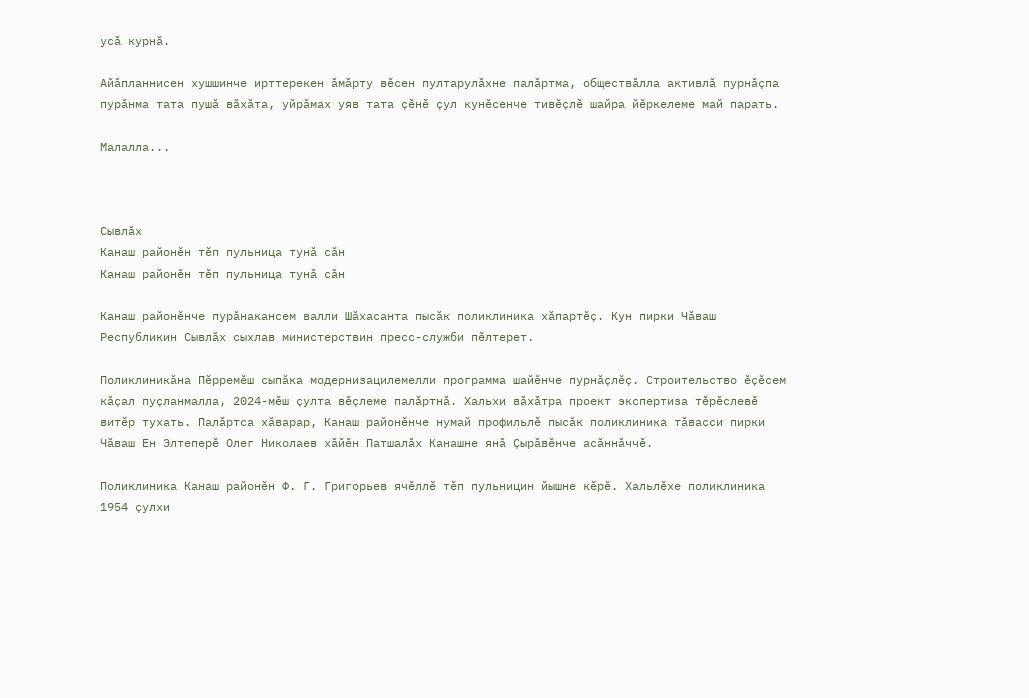усӑ курнӑ.

Айӑпланнисен хушшинче ирттерекен ӑмӑрту вӗсен пултарулӑхне палӑртма, обществӑлла активлӑ пурнӑҫпа пурӑнма тата пушӑ вӑхӑта, уйрӑмах уяв тата ҫӗнӗ ҫул кунӗсенче тивӗҫлӗ шайра йӗркелеме май парать.

Малалла...



Сывлӑх
Канаш районӗн тӗп пульница тунӑ сӑн
Канаш районӗн тӗп пульница тунӑ сӑн

Канаш районӗнче пурӑнакансем валли Шӑхасанта пысӑк поликлиника хӑпартӗҫ. Кун пирки Чӑваш Республикин Сывлӑх сыхлав министерствин пресс-служби пӗлтерет.

Поликлиникӑна Пӗрремӗш сыпӑка модернизацилемелли программа шайӗнче пурнӑҫлӗҫ. Строительство ӗҫӗсем кӑҫал пуҫланмалла, 2024-мӗш ҫулта вӗҫлеме палӑртнӑ. Хальхи вӑхӑтра проект экспертиза тӗрӗслевӗ витӗр тухать. Палӑртса хӑварар, Канаш районӗнче нумай профильлӗ пысӑк поликлиника тӑвасси пирки Чӑваш Ен Элтеперӗ Олег Николаев хӑйӗн Патшалӑх Канашне янӑ Ҫырӑвӗнче асӑннӑччӗ.

Поликлиника Канаш районӗн Ф. Г. Григорьев ячӗллӗ тӗп пульницин йышне кӗрӗ. Хальлӗхе поликлиника 1954 ҫулхи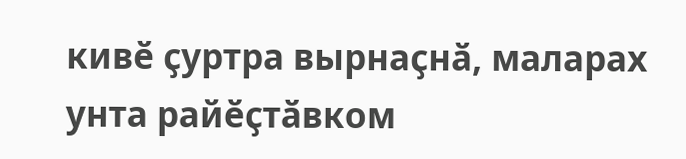кивӗ ҫуртра вырнаҫнӑ, маларах унта райӗҫтӑвком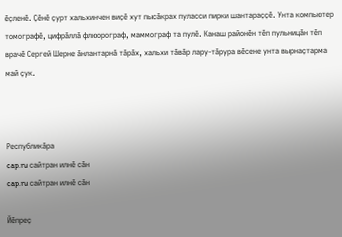ӗҫленӗ. Ҫӗнӗ ҫурт хальхинчен виҫӗ хут пысӑкрах пуласси пирки шантараҫҫӗ. Унта компьютер томографӗ, цифрӑллӑ флюорограф, маммограф та пулӗ. Канаш районӗн тӗп пульницӑн тӗп врачӗ Сергей Шерне ӑнлантарнӑ тӑрӑх, хальхи тӑвӑр лару-тӑрура вӗсене унта вырнаҫтарма май ҫук.



Республикӑра
cap.ru сайтран илнӗ сӑн
cap.ru сайтран илнӗ сӑн

Йӗпреҫ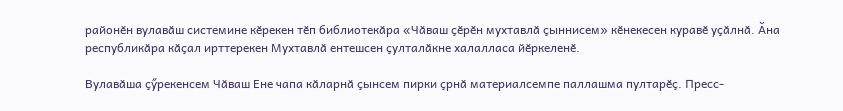районӗн вулавӑш системине кӗрекен тӗп библиотекӑра «Чӑваш ҫӗрӗн мухтавлӑ ҫыннисем» кӗнекесен куравӗ уҫӑлнӑ. Ӑна республикӑра кӑҫал ирттерекен Мухтавлӑ ентешсен ҫулталӑкне халалласа йӗркеленӗ.

Вулавӑша ҫӳрекенсем Чӑваш Ене чапа кӑларнӑ ҫынсем пирки ҫрнӑ материалсемпе паллашма пултарӗҫ. Пресс-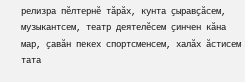релизра пӗлтернӗ тӑрӑх, кунта ҫыравҫӑсем, музыкантсем, театр деятелӗсем ҫинчен кӑна мар, ҫавӑн пекех спортсменсем, халӑх ӑстисем тата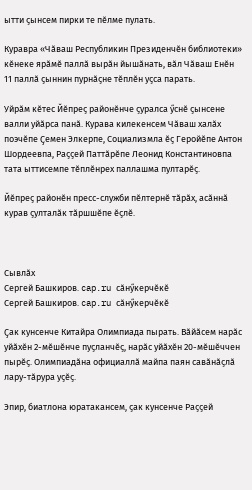ытти ҫынсем пирки те пӗлме пулать.

Куравра «Чӑваш Республикин Президенчӗн библиотеки» кӗнеке ярӑмӗ паллӑ вырӑн йышӑнать, вӑл Чӑваш Енӗн 11 паллӑ ҫыннин пурнӑҫне тӗплӗн уҫса парать.

Уйрӑм кӗтес Йӗпреҫ районӗнче ҫуралса ӳснӗ ҫынсене валли уйӑрса панӑ. Курава килекенсем Чӑваш халӑх поэчӗпе Ҫемен Элкерпе, Социализмла ӗҫ Геройӗпе Антон Шордеевпа, Раҫҫей Паттӑрӗпе Леонид Константиновпа тата ыттисемпе тӗплӗнрех паллашма пултарӗҫ.

Йӗпреҫ районӗн пресс-служби пӗлтернӗ тӑрӑх, асӑннӑ курав ҫулталӑк тӑршшӗпе ӗҫлӗ.



Сывлӑх
Сергей Башкиров. cap.ru сӑнӳкерчӗкӗ
Сергей Башкиров. cap.ru сӑнӳкерчӗкӗ

Ҫак кунсенче Китайра Олимпиада пырать. Вӑйӑсем нарӑс уйӑхӗн 2-мӗшӗнче пуҫланчӗҫ, нарӑс уйӑхӗн 20-мӗшӗччен пырӗҫ. Олимпиадӑна официаллӑ майпа паян савӑнӑҫлӑ лару-тӑрура уҫӗҫ.

Эпир, биатлона юратакансем, ҫак кунсенче Раҫҫей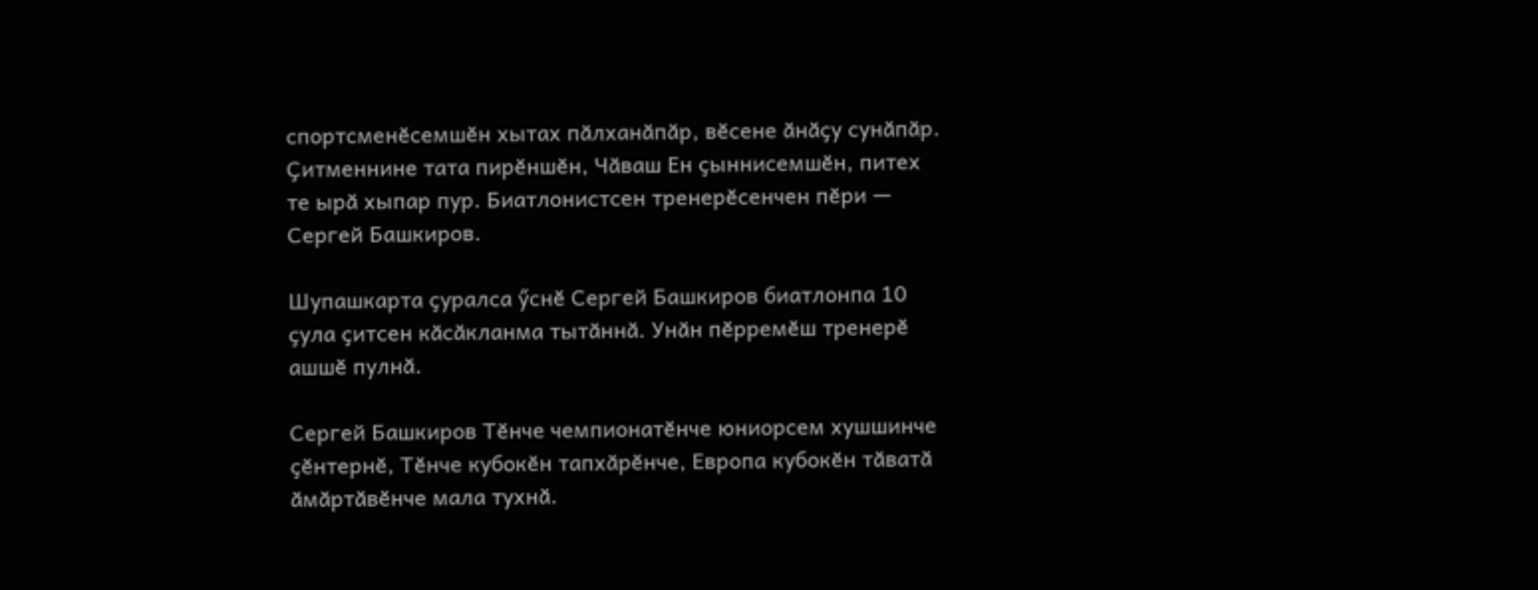спортсменӗсемшӗн хытах пӑлханӑпӑр, вӗсене ӑнӑҫу сунӑпӑр. Ҫитменнине тата пирӗншӗн, Чӑваш Ен ҫыннисемшӗн, питех те ырӑ хыпар пур. Биатлонистсен тренерӗсенчен пӗри — Сергей Башкиров.

Шупашкарта ҫуралса ӳснӗ Сергей Башкиров биатлонпа 10 ҫула ҫитсен кӑсӑкланма тытӑннӑ. Унӑн пӗрремӗш тренерӗ ашшӗ пулнӑ.

Сергей Башкиров Тӗнче чемпионатӗнче юниорсем хушшинче ҫӗнтернӗ, Тӗнче кубокӗн тапхӑрӗнче, Европа кубокӗн тӑватӑ ӑмӑртӑвӗнче мала тухнӑ.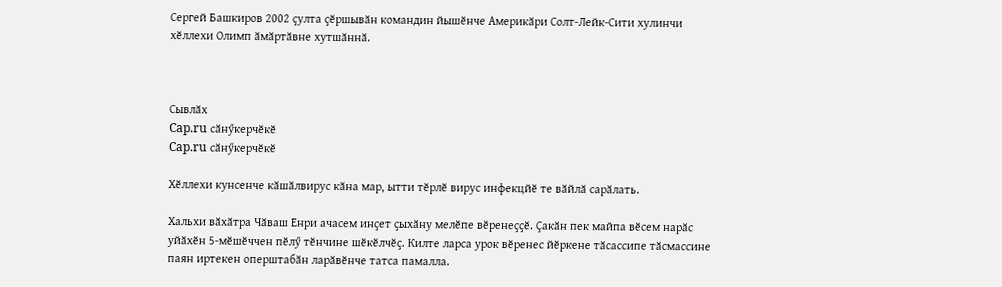Сергей Башкиров 2002 ҫулта ҫӗршывӑн командин йышӗнче Америкӑри Солт-Лейк-Сити хулинчи хӗллехи Олимп ӑмӑртӑвне хутшӑннӑ.



Сывлӑх
Cap.ru сӑнӳкерчӗкӗ
Cap.ru сӑнӳкерчӗкӗ

Хӗллехи кунсенче кӑшӑлвирус кӑна мар, ытти тӗрлӗ вирус инфекцйӗ те вӑйлӑ сарӑлать.

Хальхи вӑхӑтра Чӑваш Енри ачасем инҫет ҫыхӑну мелӗпе вӗренеҫҫӗ. Ҫакӑн пек майпа вӗсем нарӑс уйӑхӗн 5-мӗшӗччен пӗлӳ тӗнчине шӗкӗлчӗҫ. Килте ларса урок вӗренес йӗркене тӑсассипе тӑсмассине паян иртекен оперштабӑн ларӑвӗнче татса памалла.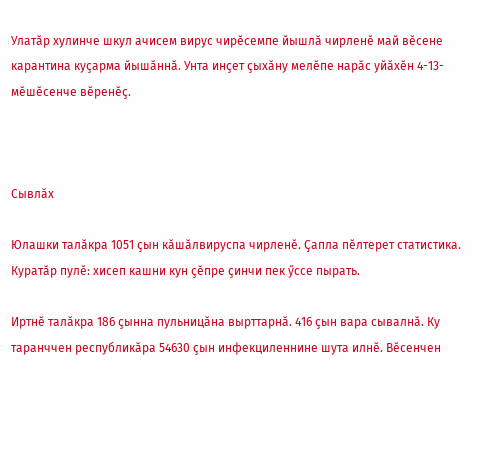Улатӑр хулинче шкул ачисем вирус чирӗсемпе йышлӑ чирленӗ май вӗсене карантина куҫарма йышӑннӑ. Унта инҫет ҫыхӑну мелӗпе нарӑс уйӑхӗн 4-13-мӗшӗсенче вӗренӗҫ.



Сывлӑх

Юлашки талӑкра 1051 ҫын кӑшӑлвируспа чирленӗ. Ҫапла пӗлтерет статистика. Куратӑр пулӗ: хисеп кашни кун ҫӗпре ҫинчи пек ӳссе пырать.

Иртнӗ талӑкра 186 ҫынна пульницӑна вырттарнӑ. 416 ҫын вара сывалнӑ. Ку таранччен республикӑра 54630 ҫын инфекциленнине шута илнӗ. Вӗсенчен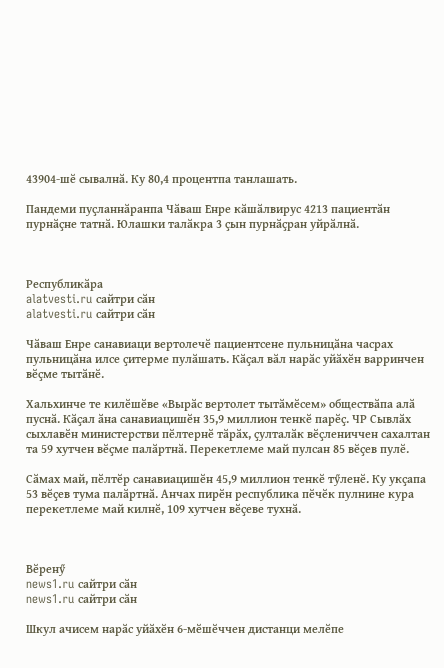43904-шӗ сывалнӑ. Ку 80,4 процентпа танлашать.

Пандеми пуҫланнӑранпа Чӑваш Енре кӑшӑлвирус 4213 пациентӑн пурнӑҫне татнӑ. Юлашки талӑкра 3 ҫын пурнӑҫран уйрӑлнӑ.



Республикӑра
alatvesti.ru сайтри сӑн
alatvesti.ru сайтри сӑн

Чӑваш Енре санавиаци вертолечӗ пациентсене пульницӑна часрах пульницӑна илсе ҫитерме пулӑшать. Кӑҫал вӑл нарӑс уйӑхӗн варринчен вӗҫме тытӑнӗ.

Хальхинче те килӗшӗве «Вырӑс вертолет тытӑмӗсем» обществӑпа алӑ пуснӑ. Кӑҫал ӑна санавиацишӗн 35,9 миллион тенкӗ парӗҫ. ЧР Сывлӑх сыхлавӗн министерстви пӗлтернӗ тӑрӑх, ҫулталӑк вӗҫлениччен сахалтан та 59 хутчен вӗҫме палӑртнӑ. Перекетлеме май пулсан 85 вӗҫев пулӗ.

Сӑмах май, пӗлтӗр санавиацишӗн 45,9 миллион тенкӗ тӳленӗ. Ку укҫапа 53 вӗҫев тума палӑртнӑ. Анчах пирӗн республика пӗчӗк пулнине кура перекетлеме май килнӗ, 109 хутчен вӗҫеве тухнӑ.



Вӗренӳ
news1.ru сайтри сӑн
news1.ru сайтри сӑн

Шкул ачисем нарӑс уйӑхӗн 6-мӗшӗччен дистанци мелӗпе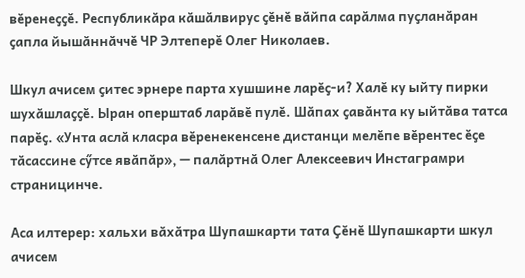вӗренеҫҫӗ. Республикӑра кӑшӑлвирус ҫӗнӗ вӑйпа сарӑлма пуҫланӑран ҫапла йышӑннӑччӗ ЧР Элтеперӗ Олег Николаев.

Шкул ачисем ҫитес эрнере парта хушшине ларӗҫ-и? Халӗ ку ыйту пирки шухӑшлаҫҫӗ. Ыран оперштаб ларӑвӗ пулӗ. Шӑпах ҫавӑнта ку ыйтӑва татса парӗҫ. «Унта аслӑ класра вӗренекенсене дистанци мелӗпе вӗрентес ӗҫе тӑсассине сӳтсе явӑпӑр», — палӑртнӑ Олег Алексеевич Инстаграмри страницинче.

Аса илтерер: хальхи вӑхӑтра Шупашкарти тата Ҫӗнӗ Шупашкарти шкул ачисем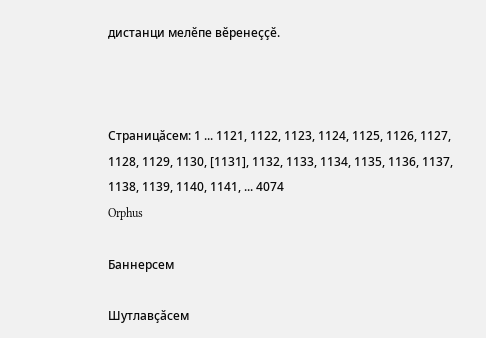дистанци мелӗпе вӗренеҫҫӗ.



Страницӑсем: 1 ... 1121, 1122, 1123, 1124, 1125, 1126, 1127, 1128, 1129, 1130, [1131], 1132, 1133, 1134, 1135, 1136, 1137, 1138, 1139, 1140, 1141, ... 4074
Orphus

Баннерсем

Шутлавҫӑсем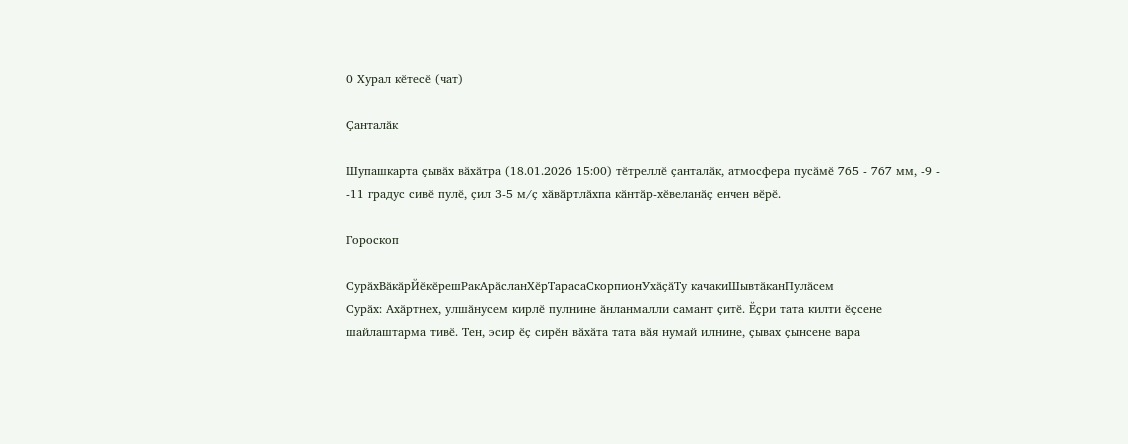0 Хурал кӗтесӗ (чат)

Ҫанталӑк

Шупашкарта ҫывӑх вӑхӑтра (18.01.2026 15:00) тӗтреллӗ ҫанталӑк, атмосфера пусӑмӗ 765 - 767 мм, -9 - -11 градус сивӗ пулӗ, ҫил 3-5 м/ҫ хӑвӑртлӑхпа кӑнтӑр-хӗвеланӑҫ енчен вӗрӗ.

Гороскоп

СурӑхВӑкӑрЙӗкӗрешРакАрӑсланХӗрТарасаСкорпионУхӑҫӑТу качакиШывтӑканПулӑсем
Сурӑх: Ахӑртнех, улшӑнусем кирлӗ пулнине ӑнланмалли самант ҫитӗ. Ӗҫри тата килти ӗҫсене шайлаштарма тивӗ. Тен, эсир ӗҫ сирӗн вӑхӑта тата вӑя нумай илнине, ҫывах ҫынсене вара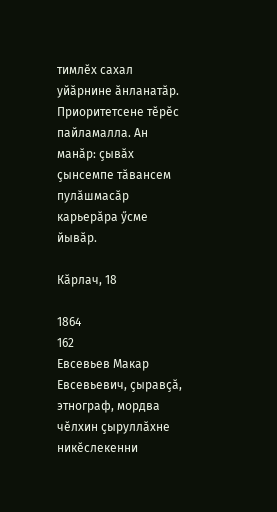тимлӗх сахал уйӑрнине ӑнланатӑр. Приоритетсене тӗрӗс пайламалла. Ан манӑр: ҫывӑх ҫынсемпе тӑвансем пулӑшмасӑр карьерӑра ӳсме йывӑр.

Кӑрлач, 18

1864
162
Евсевьев Макар Евсевьевич, ҫыравҫӑ, этнограф, мордва чӗлхин ҫыруллӑхне никӗслекенни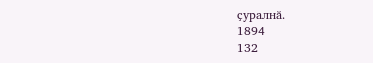ҫуралнӑ.
1894
132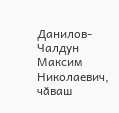Данилов-Чалдун Максим Николаевич, чӑваш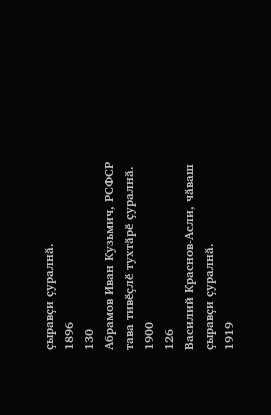ҫыравҫи ҫуралнӑ.
1896
130
Абрамов Иван Кузьмич, РСФСР тава тивӗҫлӗ тухтӑрӗ ҫуралнӑ.
1900
126
Василий Краснов-Асли, чӑваш ҫыравҫи ҫуралнӑ.
1919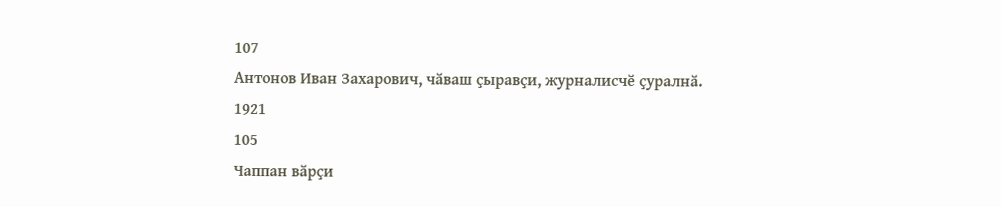107
Антонов Иван Захарович, чӑваш ҫыравҫи, журналисчӗ ҫуралнӑ.
1921
105
Чаппан вӑрҫи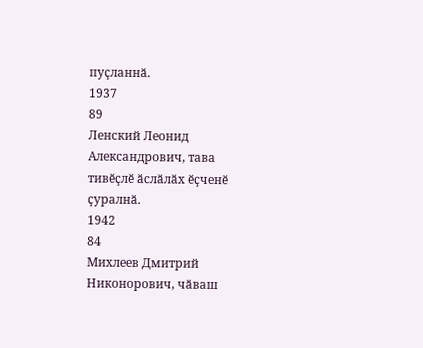пуҫланнӑ.
1937
89
Ленский Леонид Александрович, тава тивӗҫлӗ ӑслӑлӑх ӗҫченӗ ҫуралнӑ.
1942
84
Михлеев Дмитрий Никонорович, чӑваш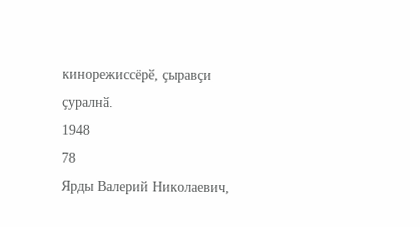кинорежиссёрӗ, ҫыравҫи ҫуралнӑ.
1948
78
Ярды Валерий Николаевич,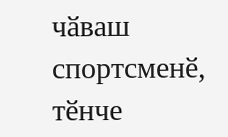чӑваш спортсменӗ, тӗнче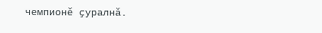чемпионӗ ҫуралнӑ.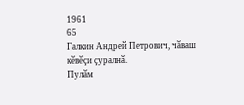1961
65
Галкин Андрей Петрович, чӑваш кӗвӗҫи ҫуралнӑ.
Пулӑм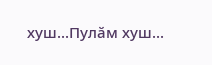хуш...Пулӑм хуш...